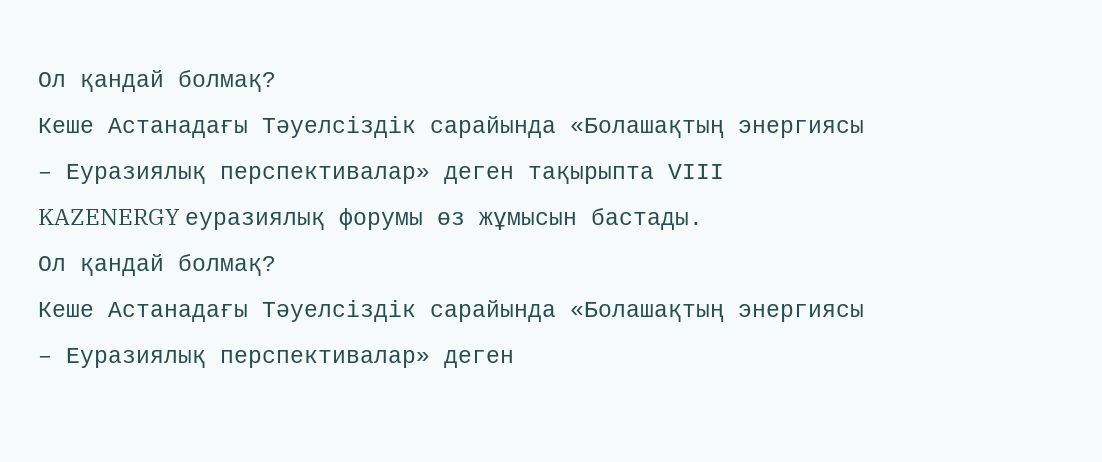Ол қандай болмақ?
Кеше Астанадағы Тәуелсіздік сарайында «Болашақтың энергиясы – Еуразиялық перспективалар» деген тақырыпта VІІІ KAZENERGY еуразиялық форумы өз жұмысын бастады.
Ол қандай болмақ?
Кеше Астанадағы Тәуелсіздік сарайында «Болашақтың энергиясы – Еуразиялық перспективалар» деген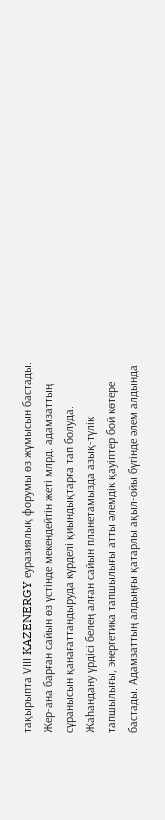тақырыпта VІІІ KAZENERGY еуразиялық форумы өз жұмысын бастады.
Жер-ана барған сайын өз үстінде мекендейтін жеті млрд. адамзаттың сұранысын қанағаттандыруда күрделі қиындықтарға тап болуда. Жаһандану үрдісі белең алған сайын планетамызда азық-түлік тапшылығы, энергетика тапшылығы атты әлемдік қауіптер бой көтере бастады. Адамзаттың алдыңғы қатарлы ақыл-ойы бүгінде әлем алдында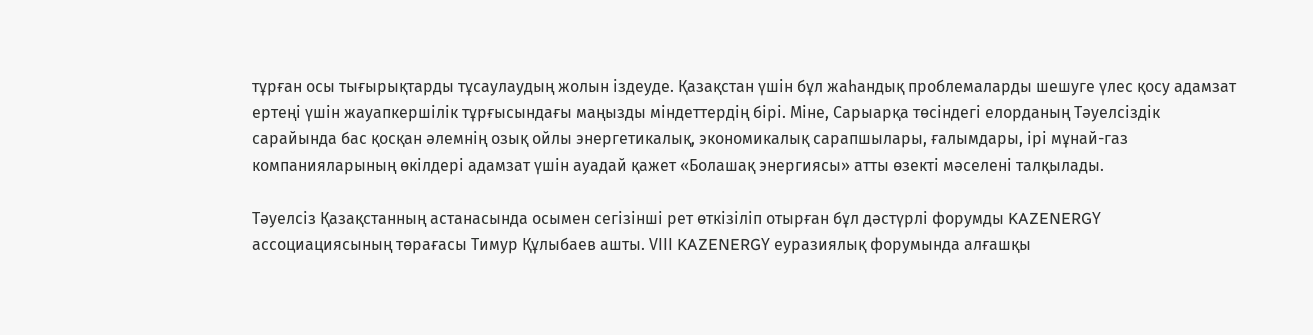тұрған осы тығырықтарды тұсаулаудың жолын іздеуде. Қазақстан үшін бұл жаһандық проблемаларды шешуге үлес қосу адамзат ертеңі үшін жауапкершілік тұрғысындағы маңызды міндеттердің бірі. Міне, Сарыарқа төсіндегі елорданың Тәуелсіздік сарайында бас қосқан әлемнің озық ойлы энергетикалық, экономикалық сарапшылары, ғалымдары, ірі мұнай-газ компанияларының өкілдері адамзат үшін ауадай қажет «Болашақ энергиясы» атты өзекті мәселені талқылады.

Тәуелсіз Қазақстанның астанасында осымен сегізінші рет өткізіліп отырған бұл дәстүрлі форумды KAZENERGҮ ассоциациясының төрағасы Тимур Құлыбаев ашты. VІІІ KAZENERGҮ еуразиялық форумында алғашқы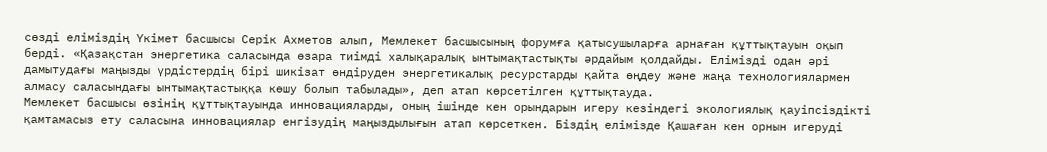сөзді еліміздің Үкімет басшысы Серік Ахметов алып, Мемлекет басшысының форумға қатысушыларға арнаған құттықтауын оқып берді. «Қазақстан энергетика саласында өзара тиімді халықаралық ынтымақтастықты әрдайым қолдайды. Елімізді одан әрі дамытудағы маңызды үрдістердің бірі шикізат өндіруден энергетикалық ресурстарды қайта өңдеу және жаңа технологиялармен алмасу саласындағы ынтымақтастыққа көшу болып табылады», деп атап көрсетілген құттықтауда.
Мемлекет басшысы өзінің құттықтауында инновацияларды, оның ішінде кен орындарын игеру кезіндегі экологиялық қауіпсіздікті қамтамасыз ету саласына инновациялар енгізудің маңыздылығын атап көрсеткен. Біздің елімізде Қашаған кен орнын игеруді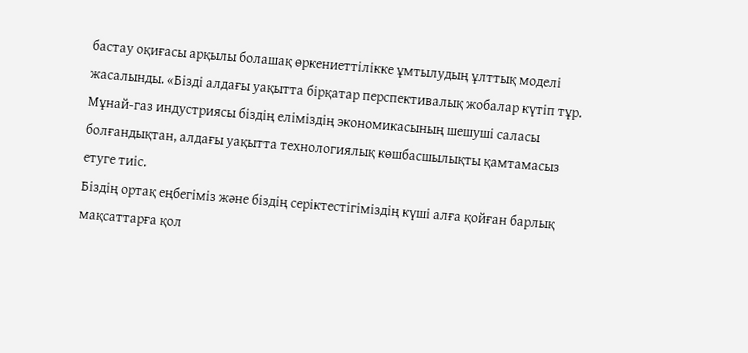бастау оқиғасы арқылы болашақ өркениеттілікке ұмтылудың ұлттық моделі жасалынды. «Бізді алдағы уақытта бірқатар перспективалық жобалар күтіп тұр. Мұнай-газ индустриясы біздің еліміздің экономикасының шешуші саласы болғандықтан, алдағы уақытта технологиялық көшбасшылықты қамтамасыз етуге тиіс.
Біздің ортақ еңбегіміз және біздің серіктестігіміздің күші алға қойған барлық мақсаттарға қол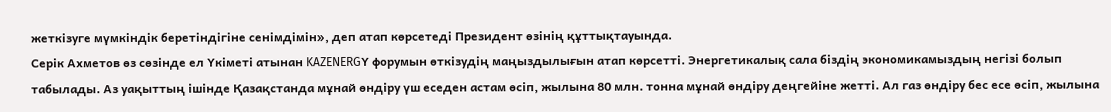жеткізуге мүмкіндік беретіндігіне сенімдімін», деп атап көрсетеді Президент өзінің құттықтауында.
Серік Ахметов өз сөзінде ел Үкіметі атынан KAZENERGҮ форумын өткізудің маңыздылығын атап көрсетті. Энергетикалық сала біздің экономикамыздың негізі болып табылады. Аз уақыттың ішінде Қазақстанда мұнай өндіру үш еседен астам өсіп, жылына 80 млн. тонна мұнай өндіру деңгейіне жетті. Ал газ өндіру бес есе өсіп, жылына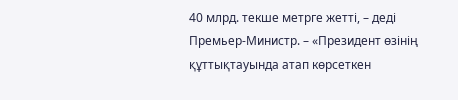40 млрд. текше метрге жетті, – деді Премьер-Министр. – «Президент өзінің құттықтауында атап көрсеткен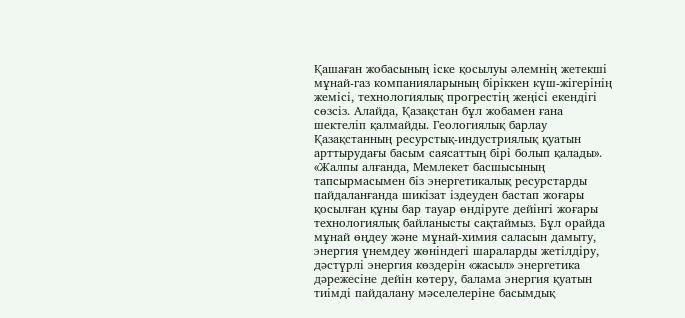Қашаған жобасының іске қосылуы әлемнің жетекші мұнай-газ компанияларының біріккен күш-жігерінің жемісі, технологиялық прогрестің жеңісі екендігі сөзсіз. Алайда, Қазақстан бұл жобамен ғана шектеліп қалмайды. Геологиялық барлау Қазақстанның ресурстық-индустриялық қуатын арттырудағы басым саясаттың бірі болып қалады».
«Жалпы алғанда, Мемлекет басшысының тапсырмасымен біз энергетикалық ресурстарды пайдаланғанда шикізат іздеуден бастап жоғары қосылған құны бар тауар өндіруге дейінгі жоғары технологиялық байланысты сақтаймыз. Бұл орайда мұнай өңдеу және мұнай-химия саласын дамыту, энергия үнемдеу жөніндегі шараларды жетілдіру, дәстүрлі энергия көздерін «жасыл» энергетика дәрежесіне дейін көтеру, балама энергия қуатын тиімді пайдалану мәселелеріне басымдық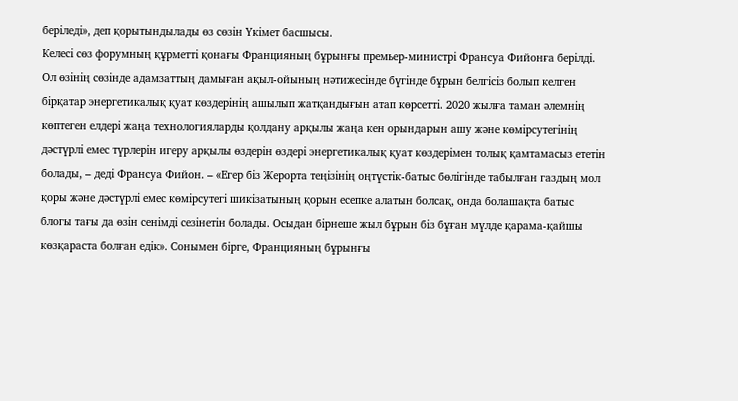беріледі», деп қорытындылады өз сөзін Үкімет басшысы.
Келесі сөз форумның құрметті қонағы Францияның бұрынғы премьер-министрі Франсуа Фийонға берілді. Ол өзінің сөзінде адамзаттың дамыған ақыл-ойының нәтижесінде бүгінде бұрын белгісіз болып келген бірқатар энергетикалық қуат көздерінің ашылып жатқандығын атап көрсетті. 2020 жылға таман әлемнің көптеген елдері жаңа технологияларды қолдану арқылы жаңа кен орындарын ашу және көмірсутегінің дәстүрлі емес түрлерін игеру арқылы өздерін өздері энергетикалық қуат көздерімен толық қамтамасыз ететін болады, – деді Франсуа Фийон. – «Егер біз Жерорта теңізінің оңтүстік-батыс бөлігінде табылған газдың мол қоры және дәстүрлі емес көмірсутегі шикізатының қорын есепке алатын болсақ, онда болашақта батыс блогы тағы да өзін сенімді сезінетін болады. Осыдан бірнеше жыл бұрын біз бұған мүлде қарама-қайшы көзқараста болған едік». Сонымен бірге, Францияның бұрынғы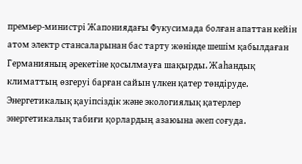премьер-министрі Жапониядағы Фукусимада болған апаттан кейін атом электр стансаларынан бас тарту жөнінде шешім қабылдаған Германияның әрекетіне қосылмауға шақырды. Жаһандық климаттың өзгеруі барған сайын үлкен қатер төндіруде. Энергетикалық қауіпсіздік және экологиялық қатерлер энергетикалық табиғи қорлардың азаюына әкеп соғуда.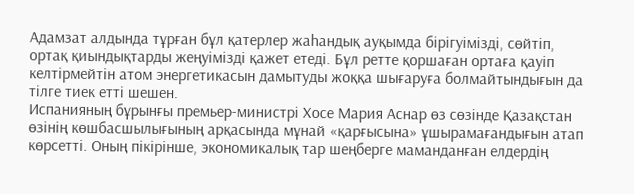Адамзат алдында тұрған бұл қатерлер жаһандық ауқымда бірігуімізді, сөйтіп, ортақ қиындықтарды жеңуімізді қажет етеді. Бұл ретте қоршаған ортаға қауіп келтірмейтін атом энергетикасын дамытуды жоққа шығаруға болмайтындығын да тілге тиек етті шешен.
Испанияның бұрынғы премьер-министрі Хосе Мария Аснар өз сөзінде Қазақстан өзінің көшбасшылығының арқасында мұнай «қарғысына» ұшырамағандығын атап көрсетті. Оның пікірінше, экономикалық тар шеңберге маманданған елдердің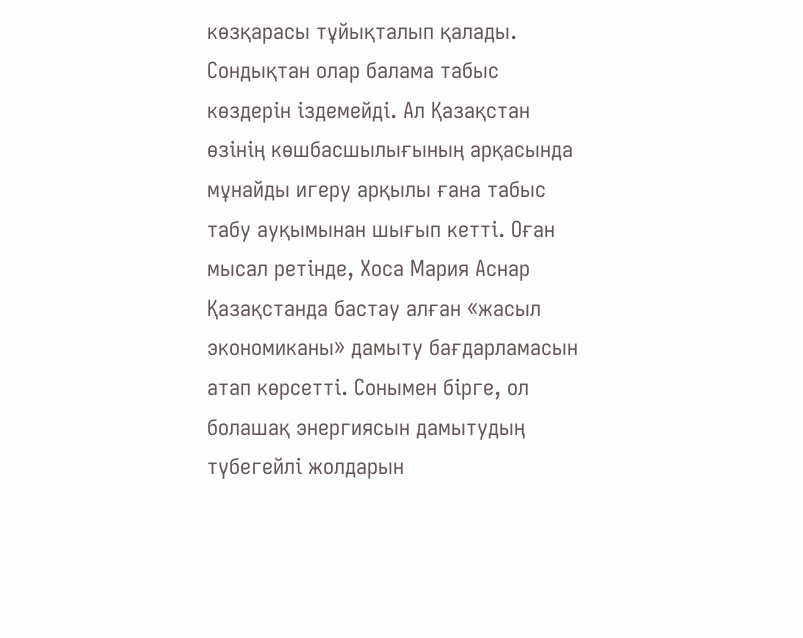көзқарасы тұйықталып қалады. Сондықтан олар балама табыс көздерін іздемейді. Ал Қазақстан өзінің көшбасшылығының арқасында мұнайды игеру арқылы ғана табыс табу ауқымынан шығып кетті. Оған мысал ретінде, Хоса Мария Аснар Қазақстанда бастау алған «жасыл экономиканы» дамыту бағдарламасын атап көрсетті. Сонымен бірге, ол болашақ энергиясын дамытудың түбегейлі жолдарын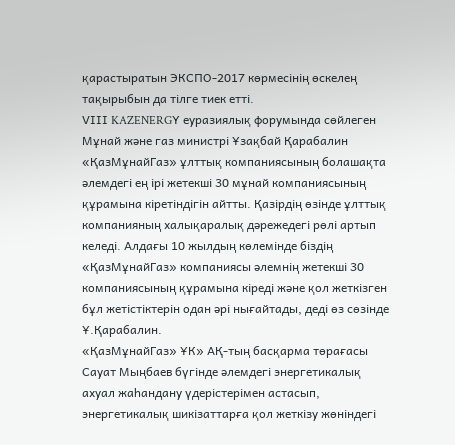қарастыратын ЭКСПО-2017 көрмесінің өскелең тақырыбын да тілге тиек етті.
VІІІ KAZENERGҮ еуразиялық форумында сөйлеген Мұнай және газ министрі Ұзақбай Қарабалин «ҚазМұнайГаз» ұлттық компаниясының болашақта әлемдегі ең ірі жетекші 30 мұнай компаниясының құрамына кіретіндігін айтты. Қазірдің өзінде ұлттық компанияның халықаралық дәрежедегі рөлі артып келеді. Алдағы 10 жылдың көлемінде біздің «ҚазМұнайГаз» компаниясы әлемнің жетекші 30 компаниясының құрамына кіреді және қол жеткізген бұл жетістіктерін одан әрі нығайтады, деді өз сөзінде Ұ.Қарабалин.
«ҚазМұнайГаз» ҰК» АҚ-тың басқарма төрағасы Сауат Мыңбаев бүгінде әлемдегі энергетикалық ахуал жаһандану үдерістерімен астасып, энергетикалық шикізаттарға қол жеткізу жөніндегі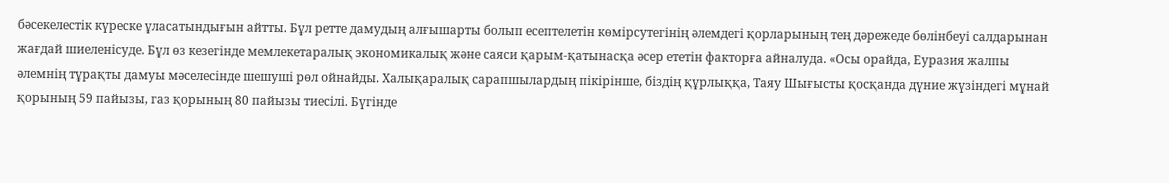бәсекелестік күреске ұласатындығын айтты. Бұл ретте дамудың алғышарты болып есептелетін көмірсутегінің әлемдегі қорларының тең дәрежеде бөлінбеуі салдарынан жағдай шиеленісуде. Бұл өз кезегінде мемлекетаралық экономикалық және саяси қарым-қатынасқа әсер ететін факторға айналуда. «Осы орайда, Еуразия жалпы әлемнің тұрақты дамуы мәселесінде шешуші рөл ойнайды. Халықаралық сарапшылардың пікірінше, біздің құрлыққа, Таяу Шығысты қосқанда дүние жүзіндегі мұнай қорының 59 пайызы, газ қорының 80 пайызы тиесілі. Бүгінде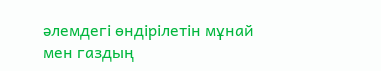әлемдегі өндірілетін мұнай мен газдың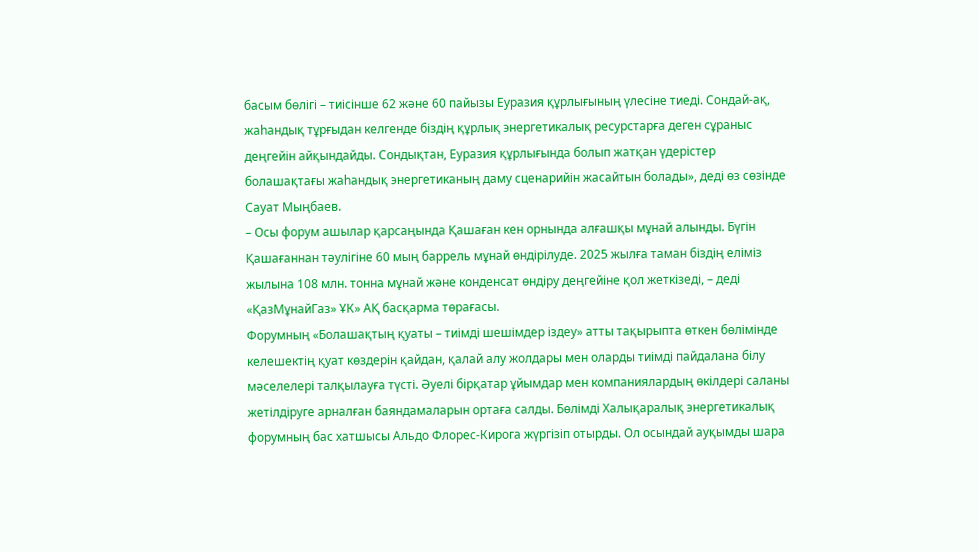басым бөлігі – тиісінше 62 және 60 пайызы Еуразия құрлығының үлесіне тиеді. Сондай-ақ, жаһандық тұрғыдан келгенде біздің құрлық энергетикалық ресурстарға деген сұраныс деңгейін айқындайды. Сондықтан, Еуразия құрлығында болып жатқан үдерістер болашақтағы жаһандық энергетиканың даму сценарийін жасайтын болады», деді өз сөзінде Сауат Мыңбаев.
– Осы форум ашылар қарсаңында Қашаған кен орнында алғашқы мұнай алынды. Бүгін Қашағаннан тәулігіне 60 мың баррель мұнай өндірілуде. 2025 жылға таман біздің еліміз жылына 108 млн. тонна мұнай және конденсат өндіру деңгейіне қол жеткізеді, – деді «ҚазМұнайГаз» ҰК» АҚ басқарма төрағасы.
Форумның «Болашақтың қуаты – тиімді шешімдер іздеу» атты тақырыпта өткен бөлімінде келешектің қуат көздерін қайдан, қалай алу жолдары мен оларды тиімді пайдалана білу мәселелері талқылауға түсті. Әуелі бірқатар ұйымдар мен компаниялардың өкілдері саланы жетілдіруге арналған баяндамаларын ортаға салды. Бөлімді Халықаралық энергетикалық форумның бас хатшысы Альдо Флорес-Кирога жүргізіп отырды. Ол осындай ауқымды шара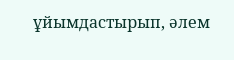ұйымдастырып, әлем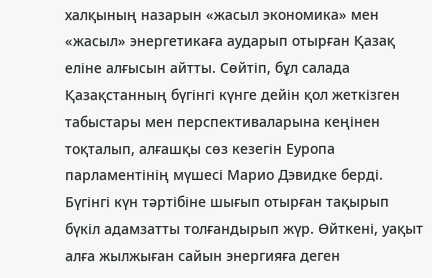халқының назарын «жасыл экономика» мен «жасыл» энергетикаға аударып отырған Қазақ еліне алғысын айтты. Сөйтіп, бұл салада Қазақстанның бүгінгі күнге дейін қол жеткізген табыстары мен перспективаларына кеңінен тоқталып, алғашқы сөз кезегін Еуропа парламентінің мүшесі Марио Дэвидке берді.
Бүгінгі күн тәртібіне шығып отырған тақырып бүкіл адамзатты толғандырып жүр. Өйткені, уақыт алға жылжыған сайын энергияға деген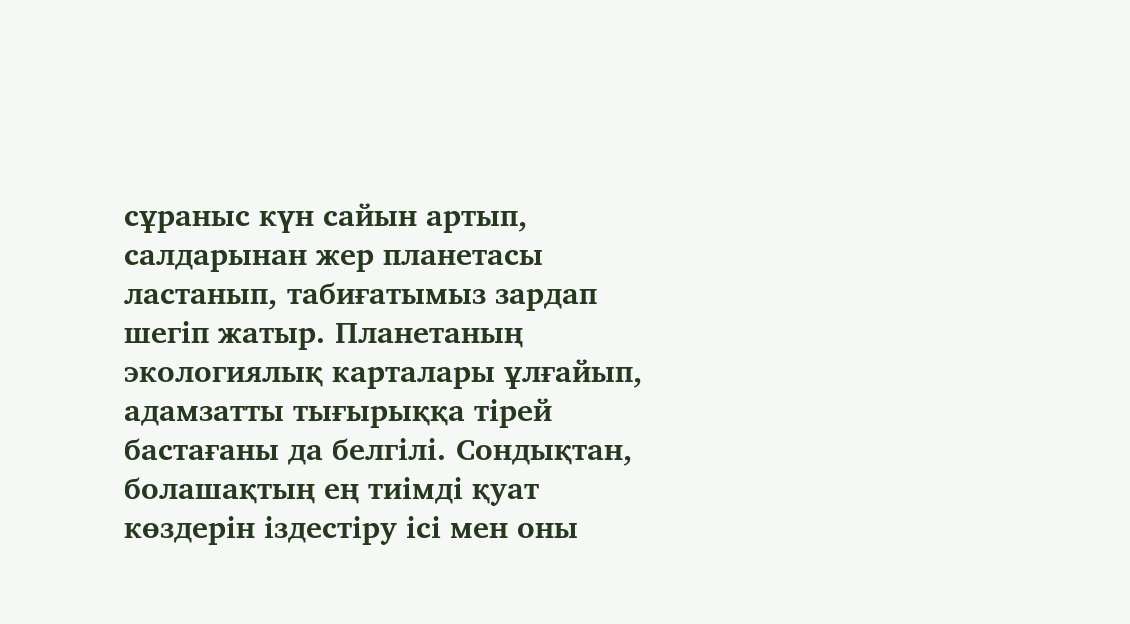сұраныс күн сайын артып, салдарынан жер планетасы ластанып, табиғатымыз зардап шегіп жатыр. Планетаның экологиялық карталары ұлғайып, адамзатты тығырыққа тірей бастағаны да белгілі. Сондықтан, болашақтың ең тиімді қуат көздерін іздестіру ісі мен оны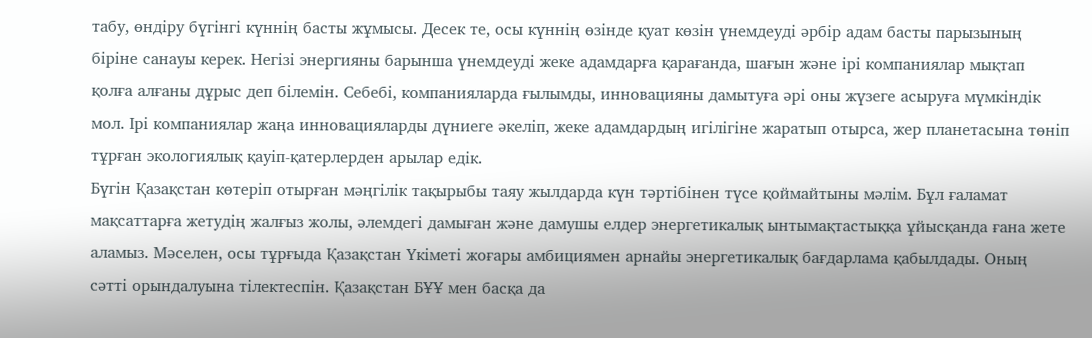табу, өндіру бүгінгі күннің басты жұмысы. Десек те, осы күннің өзінде қуат көзін үнемдеуді әрбір адам басты парызының біріне санауы керек. Негізі энергияны барынша үнемдеуді жеке адамдарға қарағанда, шағын және ірі компаниялар мықтап қолға алғаны дұрыс деп білемін. Себебі, компанияларда ғылымды, инновацияны дамытуға әрі оны жүзеге асыруға мүмкіндік мол. Ірі компаниялар жаңа инновацияларды дүниеге әкеліп, жеке адамдардың игілігіне жаратып отырса, жер планетасына төніп тұрған экологиялық қауіп-қатерлерден арылар едік.
Бүгін Қазақстан көтеріп отырған мәңгілік тақырыбы таяу жылдарда күн тәртібінен түсе қоймайтыны мәлім. Бұл ғаламат мақсаттарға жетудің жалғыз жолы, әлемдегі дамыған және дамушы елдер энергетикалық ынтымақтастыққа ұйысқанда ғана жете аламыз. Мәселен, осы тұрғыда Қазақстан Үкіметі жоғары амбициямен арнайы энергетикалық бағдарлама қабылдады. Оның сәтті орындалуына тілектеспін. Қазақстан БҰҰ мен басқа да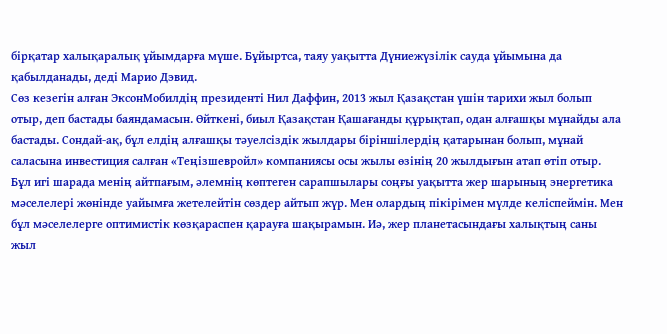бірқатар халықаралық ұйымдарға мүше. Бұйыртса, таяу уақытта Дүниежүзілік сауда ұйымына да қабылданады, деді Марио Дэвид.
Сөз кезегін алған ЭксонМобилдің президенті Нил Даффин, 2013 жыл Қазақстан үшін тарихи жыл болып отыр, деп бастады баяндамасын. Өйткені, биыл Қазақстан Қашағанды құрықтап, одан алғашқы мұнайды ала бастады. Сондай-ақ, бұл елдің алғашқы тәуелсіздік жылдары біріншілердің қатарынан болып, мұнай саласына инвестиция салған «Теңізшевройл» компаниясы осы жылы өзінің 20 жылдығын атап өтіп отыр. Бұл игі шарада менің айтпағым, әлемнің көптеген сарапшылары соңғы уақытта жер шарының энергетика мәселелері жөнінде уайымға жетелейтін сөздер айтып жүр. Мен олардың пікірімен мүлде келіспеймін. Мен бұл мәселелерге оптимистік көзқараспен қарауға шақырамын. Иә, жер планетасындағы халықтың саны жыл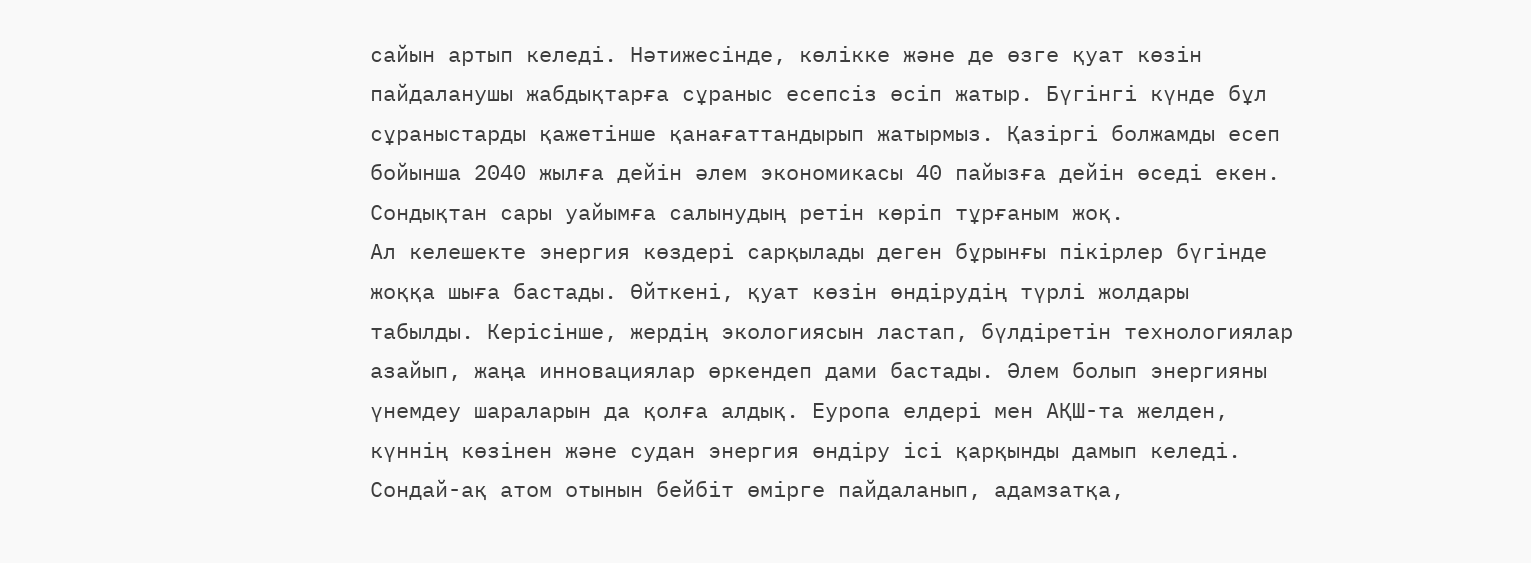сайын артып келеді. Нәтижесінде, көлікке және де өзге қуат көзін пайдаланушы жабдықтарға сұраныс есепсіз өсіп жатыр. Бүгінгі күнде бұл сұраныстарды қажетінше қанағаттандырып жатырмыз. Қазіргі болжамды есеп бойынша 2040 жылға дейін әлем экономикасы 40 пайызға дейін өседі екен. Сондықтан сары уайымға салынудың ретін көріп тұрғаным жоқ.
Ал келешекте энергия көздері сарқылады деген бұрынғы пікірлер бүгінде жоққа шыға бастады. Өйткені, қуат көзін өндірудің түрлі жолдары табылды. Керісінше, жердің экологиясын ластап, бүлдіретін технологиялар азайып, жаңа инновациялар өркендеп дами бастады. Әлем болып энергияны үнемдеу шараларын да қолға алдық. Еуропа елдері мен АҚШ-та желден, күннің көзінен және судан энергия өндіру ісі қарқынды дамып келеді. Сондай-ақ атом отынын бейбіт өмірге пайдаланып, адамзатқа,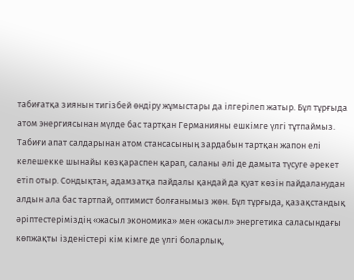табиғатқа зиянын тигізбей өндіру жұмыстары да ілгерілеп жатыр. Бұл тұрғыда атом энергиясынан мүлде бас тартқан Германияны ешкімге үлгі тұтпаймыз. Табиғи апат салдарынан атом стансасының зардабын тартқан жапон елі келешекке шынайы көзқараспен қарап, саланы әлі де дамыта түсуге әрекет етіп отыр. Сондықтан, адамзатқа пайдалы қандай да қуат көзін пайдаланудан алдын ала бас тартпай, оптимист болғанымыз жөн. Бұл тұрғыда, қазақстандық әріптестеріміздің «жасыл экономика» мен «жасыл» энергетика саласындағы көпжақты ізденістері кім кімге де үлгі боларлық,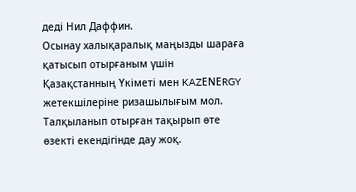деді Нил Даффин.
Осынау халықаралық маңызды шараға қатысып отырғаным үшін Қазақстанның Үкіметі мен KAZЕNЕRGY жетекшілеріне ризашылығым мол. Талқыланып отырған тақырып өте өзекті екендігінде дау жоқ.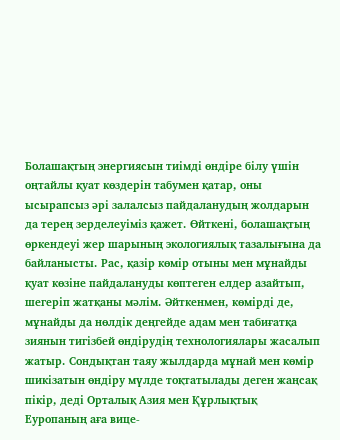Болашақтың энергиясын тиімді өндіре білу үшін оңтайлы қуат көздерін табумен қатар, оны ысырапсыз әрі залалсыз пайдаланудың жолдарын да терең зерделеуіміз қажет. Өйткені, болашақтың өркендеуі жер шарының экологиялық тазалығына да байланысты. Рас, қазір көмір отыны мен мұнайды қуат көзіне пайдалануды көптеген елдер азайтып, шегеріп жатқаны мәлім. Әйткенмен, көмірді де, мұнайды да нөлдік деңгейде адам мен табиғатқа зиянын тигізбей өндірудің технологиялары жасалып жатыр. Сондықтан таяу жылдарда мұнай мен көмір шикізатын өндіру мүлде тоқтатылады деген жаңсақ пікір, деді Орталық Азия мен Құрлықтық Еуропаның аға вице-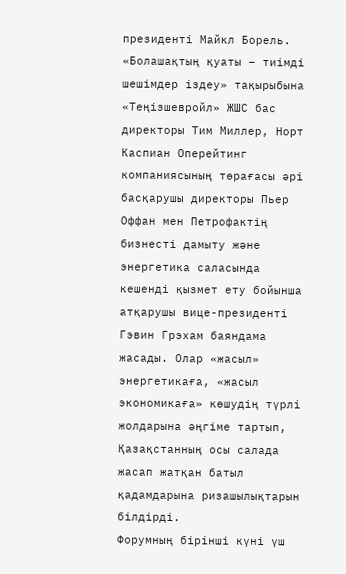президенті Майкл Борель.
«Болашақтың қуаты – тиімді шешімдер іздеу» тақырыбына «Теңізшевройл» ЖШС бас директоры Тим Миллер, Норт Каспиан Оперейтинг компаниясының төрағасы әрі басқарушы директоры Пьер Оффан мен Петрофактің бизнесті дамыту және энергетика саласында кешенді қызмет ету бойынша атқарушы вице-президенті Гэвин Грэхам баяндама жасады. Олар «жасыл» энергетикаға, «жасыл экономикаға» көшудің түрлі жолдарына әңгіме тартып, Қазақстанның осы салада жасап жатқан батыл қадамдарына ризашылықтарын білдірді.
Форумның бірінші күні үш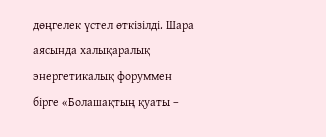дөңгелек үстел өткізілді. Шара аясында халықаралық энергетикалық форуммен бірге «Болашақтың қуаты –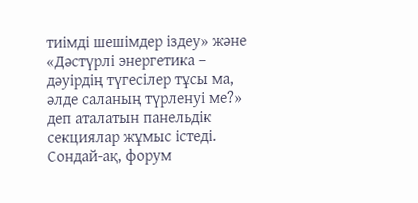тиімді шешімдер іздеу» және «Дәстүрлі энергетика – дәуірдің түгесілер тұсы ма, әлде саланың түрленуі ме?» деп аталатын панельдік секциялар жұмыс істеді. Сондай-ақ, форум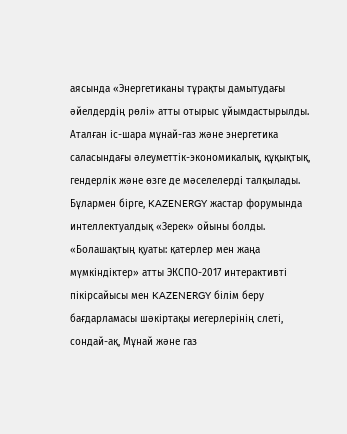аясында «Энергетиканы тұрақты дамытудағы әйелдердің рөлі» атты отырыс ұйымдастырылды. Аталған іс-шара мұнай-газ және энергетика саласындағы әлеуметтік-экономикалық, құқықтық, гендерлік және өзге де мәселелерді талқылады. Бұлармен бірге, KAZENERGY жастар форумында интеллектуалдық «Зерек» ойыны болды. «Болашақтың қуаты: қатерлер мен жаңа мүмкіндіктер» атты ЭКСПО-2017 интерактивті пікірсайысы мен KAZENERGY білім беру бағдарламасы шәкіртақы иегерлерінің слеті, сондай-ақ, Мұнай және газ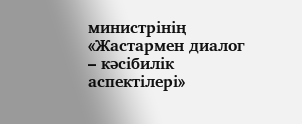министрінің «Жастармен диалог – кәсібилік аспектілері»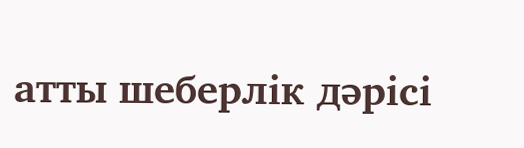атты шеберлік дәрісі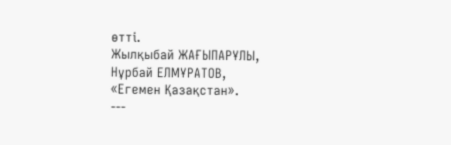өтті.
Жылқыбай ЖАҒЫПАРҰЛЫ,
Нұрбай ЕЛМҰРАТОВ,
«Егемен Қазақстан».
---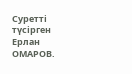Суретті түсірген
Ерлан ОМАРОВ.